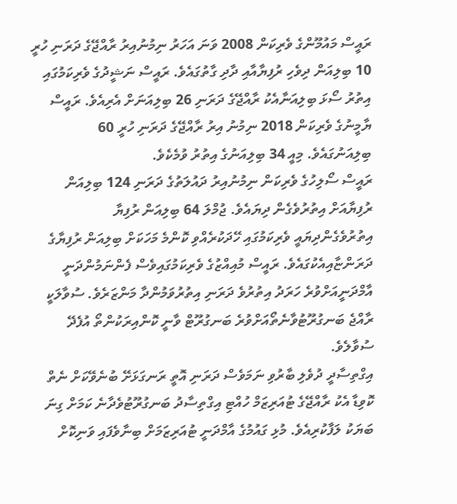ރައީސް މައުމޫންގެ ވެރިކަން 2008 ވަނަ އަހަރު ނިމުނުއިރު ރާއްޖޭގެ ދަރަނި ހުރީ 10 ބިލިއަން ދިވެހި ރުފިޔާއާއި ދާދި ގާތުގައެވެ. ރައީސް ނަޝީދުގެ ވެރިކަމުގައި އިތުރު ސޯޅަ ބިލިއަނާއެކު ރާއްޖޭގެ ދަރަނި 26 ބިލިއަނަށް އެރިއެވެ. ރައީސް ޔާމީނުގެ ވެރިކަން 2018 ނިމުނު އިރު ރާއްޖޭގެ ދަރަނި ހުރީ 60 ބިލިއަނުގައެވެ. މިއީ 34 ބިލިއަނުގެ އިތުރު ވުމެކެވެ.
ރައީސް ސޯލިހުގެ ވެރިކަން ނިމުނުއިރު ދައުލަތުގެ ދަރަނި 124 ބިލިއަން ރުފިޔާއަށް އިތުރުވެގެން ދިޔައެވެ. ޖުމްލަ 64 ބިލިއަން ރުފިޔާ އިތުރުވެގެންދިޔައީ ވެރިކަމުގައި ހޭދަކުރެއްވި ކޮންމެ މަހަކަށް ބިލިއަން ރުފިޔާގެ ދަރަންޏާއިއެކުގައެވެ. ރައީސް މުއިއްޒުގެ ވެރިކަމުގައިވެސް ފެންނަމުންދަނީ އާމްދަނީއަށްވުރެ ހަރަދު އިތުރުވެ ދަރަނި އިތުރުވަމުންދާ މަންޒަރެވެ. ސުވާލަކީ ރާއްޖެ ބަނގުރޫޓުވާނެތޯއަށްވުރެ ބަނގުރޫޓް ވާނީ ކޮންއިރަކުންތޯ އުފެދޭ ސުވާލެވެ.
އިގްތިސާދީ ދުވެލި ބާރުވި ނަމަވެސް ދަރަނި އޮތީ ރަނގަޅަށޭ ބުނެވޭކަށް ނެތް
ކޮވިޑާ އެކު ރާއްޖޭގެ ޓުއަރިޒަމް ހުއްޓި އިގްތިސާދު ބަނގުރޫޓުވެދާނެ ކަމަށް ގިނަ ބަޔަކު ލަފާކުރިއެވެ. މުޅި ގައުމުގެ އާމްދަނީ ޓުއަރިޒަމަށް ބިނާވެފައި ވަނިކޮށް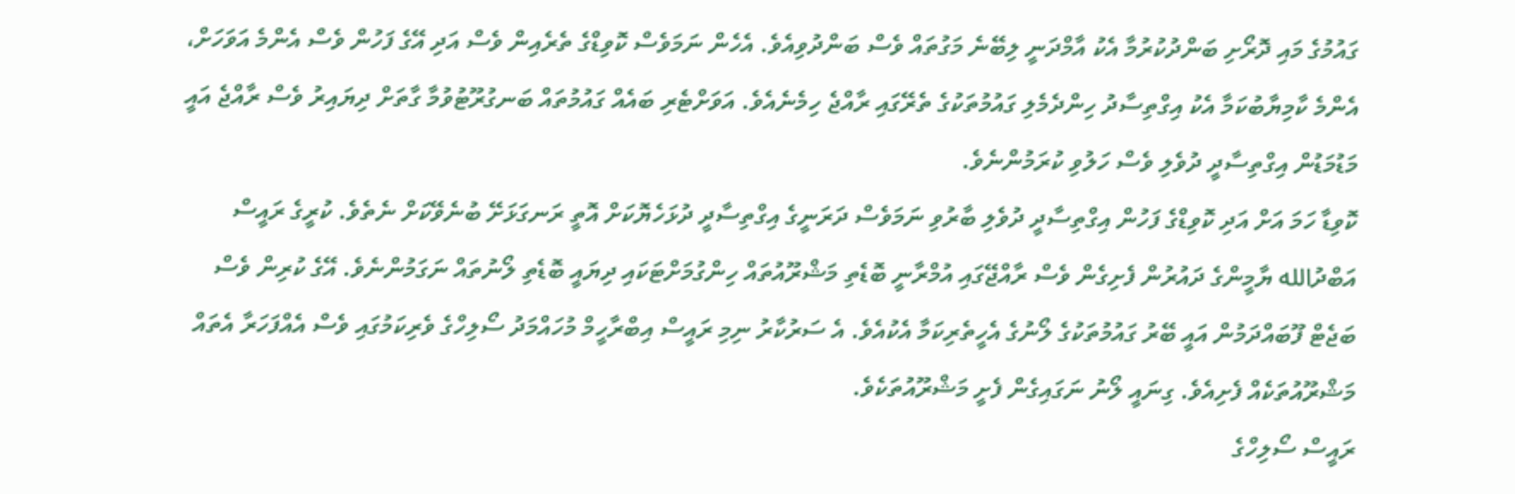ގައުމުގެ މައި ދޮރޯށި ބަންދުކުރުމާ އެކު އާމްދަނީ ލިބޭނެ މަގުތައް ވެސް ބަންދުވިއެވެ. އެހެން ނަމަވެސް ކޮވިޑްގެ ތެރެއިން ވެސް އަދި އޭގެ ފަހުން ވެސް އެންމެ އަވަހަށް، އެންމެ ކާމިޔާބުކަމާ އެކު އިގްތިސާދު ހިންދެމެލި ގައުމުތަކުގެ ތެރޭގައި ރާއްޖެ ހިމެނެއެވެ. އަވަށްޓެރި ބައެއް ގައުމުތައް ބަނގުރޫޓުވުމާ ގާތަށް ދިޔައިރު ވެސް ރާއްޖެ އައީ މަޑުމަޑުން އިގްތިސާދީ ދުވެލި ވެސް ހަލުވި ކުރަމުންނެވެ.
ކޮވިޑާ ހަމަ އަށް އަދި ކޮވިޑްގެ ފަހުން އިގްތިސާދީ ދުވެލި ބާރުވި ނަމަވެސް ދަރަނީގެ އިގްތިސާދީ ދުޅަހެޔޮކަށް އޮތީ ރަނގަޅަށޭ ބުނެވޭކަށް ނެތެވެ. ކުރީގެ ރައީސް އަބްދުالله ޔާމީންގެ ދައުރުން ފެށިގެން ވެސް ރާއްޖޭގައި އުމްރާނީ ބޮޑެތި މަޝްރޫއުތައް ހިންގުމަށްޓަކައި ދިޔައީ ބޮޑެތި ލޯނުތައް ނަގަމުންނެވެ. އޭގެ ކުރިން ވެސް ބަޖެޓް ފޫބައްދަމުން އައީ ބޭރު ގައުމުތަކުގެ ލޯނުގެ އެހީތެރިކަމާ އެކުއެވެ. އެ ސަރުކާރު ނިމި ރައީސް އިބްރާހީމް މުހައްމަދު ސޯލިހްގެ ވެރިކަމުގައި ވެސް އެއްފަހަރާ އެތައް މަޝްރޫއުތަކެއް ފެށިއެވެ. ގިނައީ ލޯނު ނަގައިގެން ފެށީ މަޝްރޫއުތަކެވެ.
ރައީސް ސޯލިހްގެ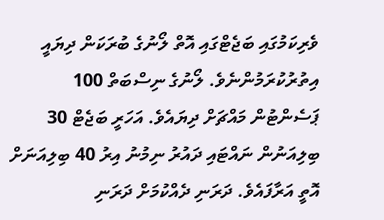ވެރިކަމުގައި ބަޖެޓްގައި އޮތް ލޯނުގެ ބުރަކަން ދިޔައީ އިތުރުކުރަމުންނެވެ. ލޯނުގެ ނިސްބަތް 100 ޕަސެންޓުން މައްޗަށް ދިޔައެވެ. އަހަރީ ބަޖެޓް 30 ބިލިއަނުން ނައްޓައި ދައުރު ނިމުނު އިރު 40 ބިލިއަނަށް އޮތީ އަރާފައެވެ. ދަރަނި ދެއްކުމަށް ދަރަނި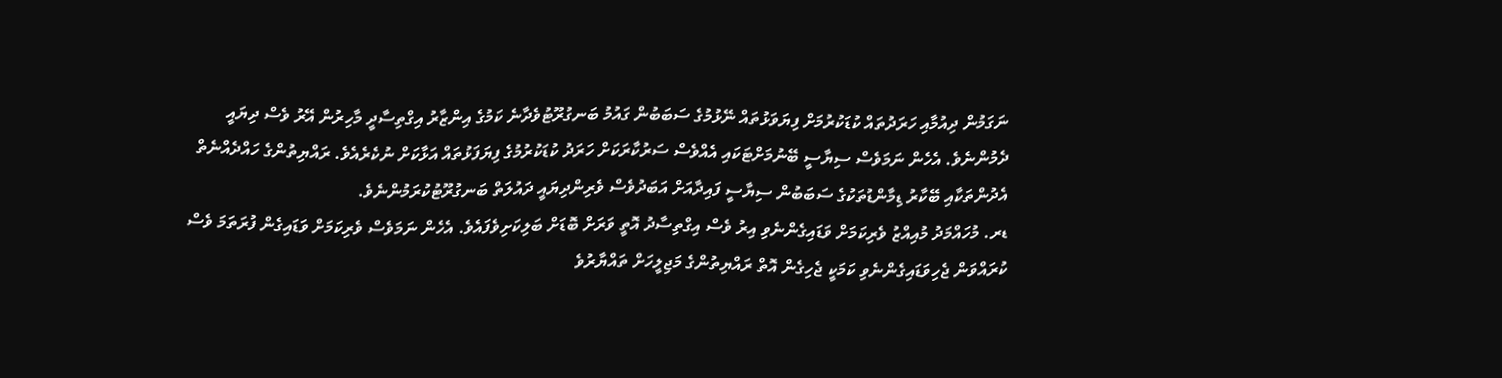ނަގަމުން ދިއުމާއި ހަރަދުތައް ކުޑަކުރުމަށް ފިޔަވަޅުތައް ނޭޅުމުގެ ސަބަބުން ގައުމު ބަނގުރޫޓުވެދާނެ ކަމުގެ އިންޒާރު އިގްތިސާދީ މާހިރުން އޭރު ވެސް ދިޔައީ ދެމުންނެވެ. އެހެން ނަމަވެސް ސިޔާސީ ބޭނުމަށްޓަކައި އެއްވެސް ސަރުކާރަކަށް ހަރަދު ކުޑަކުރުމުގެ ފިޔަފަޅުތައް އަޅާކަށް ނުކެރެއެވެ. ރައްޔިތުންގެ ހައްދެއްނެތް އެދުންތަކާއި ބޭކާރު ޑިމާންޑުތަކުގެ ސަބަބުން ސިޔާސީ ފައިދާއަށް އަބަދުވެސް ވެރިންދިޔައީ ދައުލަތް ބަނގުރޫޓުކުރަމުންނެވެ.
ޑރ. މުހައްމަދު މުއިއްޒު ވެރިކަމަށް ވަޑައިގެންނެވި އިރު ވެސް އިގްތިސާދު އޮތީ ވަރަށް ބޮޑަށް ބަލިކަށިވެފައެވެ. އެހެން ނަމަވެސް ވެރިކަމަށް ވަޑައިގެން ފުރަތަމަ ވެސް ކުރައްވަން ޖެހިވަޑައިގެންނެވި ކަމަކީ ޖެހިގެން އޮތް ރައްޔިތުންގެ މަޖިލީހަށް ތައްޔާރުވެ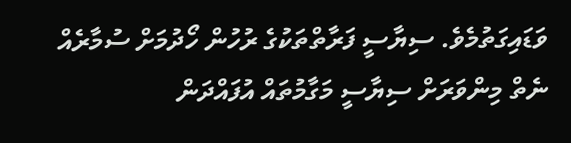ވަޑައިގަތުމެވެ. ސިޔާސީ ފަރާތްތަކުގެ ރުހުން ހޯދުމަށް ސުމާރެއް ނެތް މިންވަރަށް ސިޔާސީ މަގާމުތައް އުފައްދަން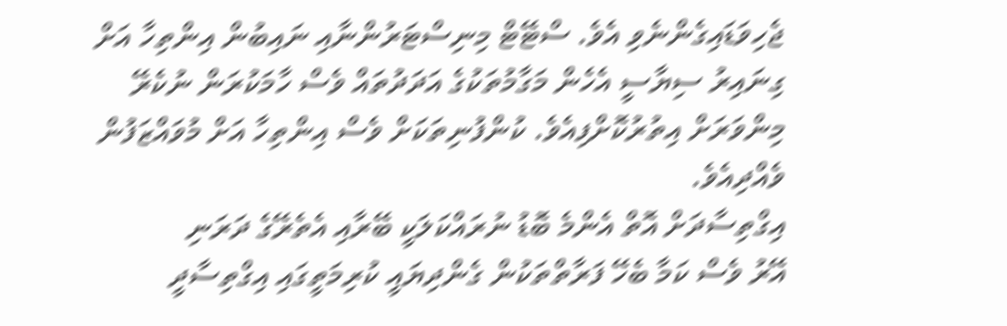ޖެހިވަޑައިގެންނެވި އެވެ. ސްޓޭޓް މިނިސްޓަރުންނާއި ނައިބުން އިންތިހާ އަށް ގިނައިރު ސިޔާސީ އެހެން މަގާމުތަކުގެ އަދަދުތައް ވެސް ހާމަކުރަން ނުކެރޭ މިންވަރަށް އިތުރުކޮށްފިއެވެ. ކުންފުނިތަކަށް ވެސް އިންތިހާ އަށް މުވައްޒަފުން ވެއްދިއެވެ.
އިގްތިސާދަށް އޮތް އެންމެ ބޮޑު ނުރައްކަލަކީ ބޭރާއި އެތެރޭގެ ދަރަނި
އޭރު ވެސް ކަމާ ބެހޭ ފަރާތްތަކުން ގެންދިޔައީ ކުރިމަތީގައި އިގްތިސާދީ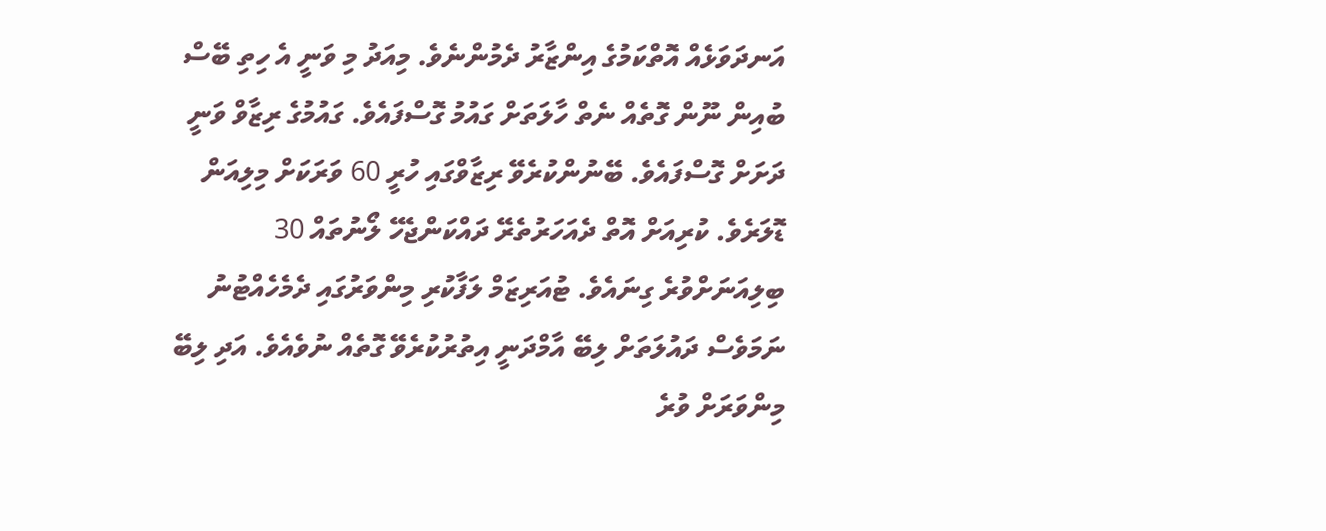އަނދަވަޅެއް އޮތްކަމުގެ އިންޒާރު ދެމުންނެވެ. މިއަދު މި ވަނީ އެ ހިތި ބޭސް ބުއިން ނޫން ގޮތެއް ނެތް ހާލަތަށް ގައުމު ގޮސްފައެވެ. ގައުމުގެ ރިޒާވް ވަނީ ދަށަށް ގޮސްފައެވެ. ބޭނުންކުރެވޭ ރިޒާވްގައި ހުރީ 60 ވަރަކަށް މިލިއަން ޑޮލަރެވެ. ކުރިއަށް އޮތް ދެއަހަރުތެރޭ ދައްކަންޖެހޭ ލޯނުތައް 30 ބިލިއަނަށްވުރެ ގިނައެވެ. ޓުއަރިޒަމް ލަފާކުރި މިންވަރުގައި ދެމެހެއްޓުނު ނަމަވެސް ދައުލަތަށް ލިބޭ އާމްދަނީ އިތުރުކުރެވޭ ގޮތެއް ނުވެއެވެ. އަދި ލިބޭ މިންވަރަށް ވުރެ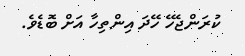ކުރަންޖެހޭ ހޭދަ އިންތިހާ އަށް ބޮޑެވެ.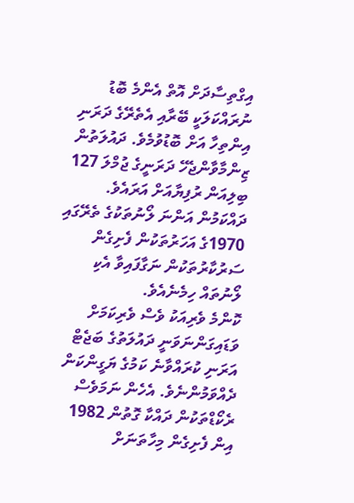އިގްތިސާދަށް އޮތް އެންމެ ބޮޑު ނުރައްކަލަކީ ބޭރާއި އެތެރޭގެ ދަރަނި އިންތިހާ އަށް ބޮޑުވުމެވެ. ދައުލަތުން ޒިންމާވާންޖެހޭ ދަރަނީގެ ޖުމްލަ 127 ބިލިއަން ރުފިޔާއަށް އަރައެވެ. ދައްކަމުން އަންނަ ލޯނުތަކުގެ ތެރޭގައި 1970ގެ އަހަރުތަކުން ފެށިގެން ސަރުކާރުތަކުން ނަގާފައިވާ އެކި ލޯނުތައް ހިމެނެއެވެ.
ކޮންމެ ވެރިއަކު ވެސް ވެރިކަމަށް ވަޑައިގަންނަވަނީ ދައުލަތުގެ ބަޖެޓް އަރަނި ކުރައްވާނެ ކަމުގެ ޔަގީންކަން ދެއްވަމުންނެވެ. އެހެން ނަމަވެސް ރެކޯޑްތަކުން ދައްކާ ގޮތުން 1982 އިން ފެށިގެން މިހާތަނަށް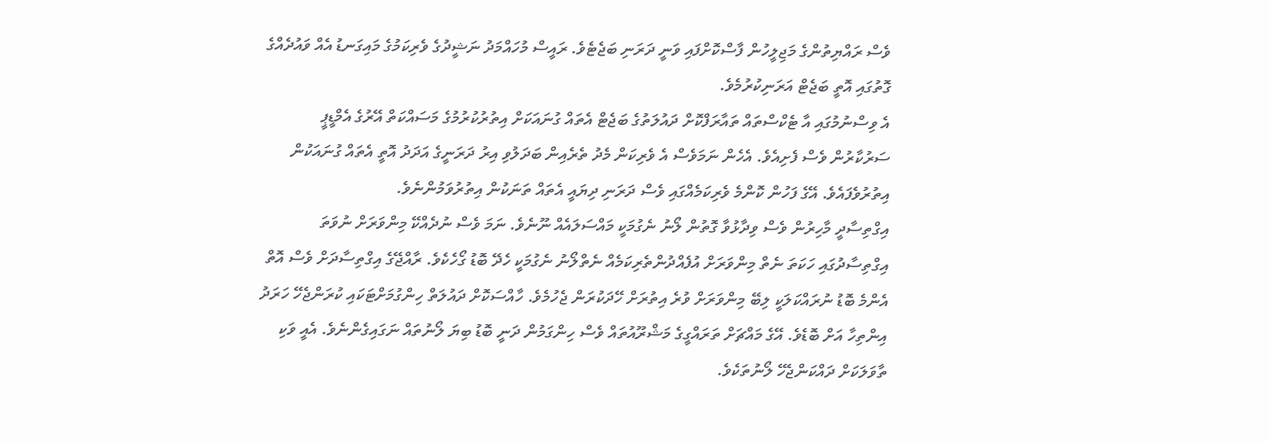ވެސް ރައްޔިތުންގެ މަޖިލީހުން ފާސްކޮށްފައި ވަނީ ދަރަނި ބަޖެޓެވެ. ރައީސް މުހައްމަދު ނަޝީދުގެ ވެރިކަމުގެ މައިގަނޑު އެއް ވައުދެއްގެ ގޮތުގައި އޮތީ ބަޖެޓް އަރަނިކުރުމެވެ.
އެ ވިސްނުމުގައި އާ ޓެކްސްތައް ތައާރަފްކޮށް ދައުލަތުގެ ބަޖެޓް އެތައް ގުނައަކަށް އިތުރުކުރުމުގެ މަސައްކަތް އޭރުގެ އެމްޑީޕީ ސަރުކާރުން ވެސް ފެށިއެވެ. އެހެން ނަމަވެސް އެ ވެރިކަން މެދު ތެރެއިން ބަދަލުވި އިރު ދަރަނީގެ އަދަދު އޮތީ އެތައް ގުނައަކުން އިތުރުވެފައެވެ. އޭގެ ފަހުން ކޮންމެ ވެރިކަމެއްގައި ވެސް ދަރަނި ދިޔައީ އެތައް ތަނަކުން އިތުރުވަމުންނެވެ.
އިގްތިސާދީ މާހިރުން ވެސް ވިދާޅުވާ ގޮތުން ލޯނު ނެގުމަކީ މައްސަލައެއް ނޫނެވެ. ނަމަ ވެސް ނުދެއްކޭ މިންވަރަށް ނުވަތަ އިގްތިސާދުގައި ހަކަތަ ނެތް މިންވަރަށް އުފެއްދުންތެރިކަމެއް ނެތްލޯނު ނެގުމަކީ ހެދޭ ބޮޑު ގޯހެކެވެ. ރާއްޖޭގެ އިގްތިސާދަށް ވެސް އޮތް އެންމެ ބޮޑު ނުރައްކަލަކީ ލިބޭ މިންވަރަށް ވުރެ އިތުރަށް ހޭދަކުރަން ޖެހުމެވެ. ހާއްސަކޮށް ދައުލަތް ހިންގުމަށްޓަކައި ކުރަންޖެހޭ ހަރަދު އިންތިހާ އަށް ބޮޑެވެ. އޭގެ މައްޗަށް ތަރައްގީގެ މަޝްރޫއުތައް ވެސް ހިންގަމުން ދަނީ ބޮޑު ބިޔަ ލޯނުތައް ނަގައިގެންނެވެ. އެއީ ވަކި ތާވަލަކަށް ދައްކަންޖެހޭ ލޯނުތަކެވެ.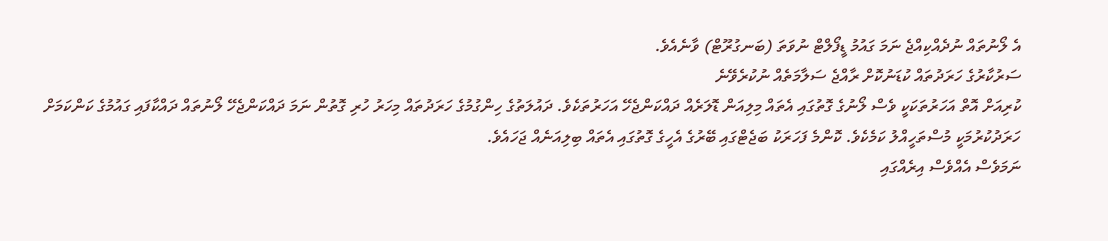އެ ލޯނުތައް ނުދެއްކިއްޖެ ނަމަ ގައުމު ޑީފޯލްޓް ނުވަތަ (ބަނގުރޫޓް) ވާނެއެވެ.
ސަރުކާރުގެ ހަރަދުތައް ކުޑަނުކޮށް ރާއްޖެ ސަލާމަތެއް ނުކުރެވޭނެ
ކުރިއަށް އޮތް އަހަރުތަކަކީ ވެސް ލޯނުގެ ގޮތުގައި އެތައް މިލިއަން ޑޮލަރެއް ދައްކަންޖެހޭ އަހަރުތަކެވެ. ދައުލަތުގެ ހިންގުމުގެ ހަރަދުތައް މިހަރު ހުރި ގޮތުން ނަމަ ދައްކަންޖެހޭ ލޯނުތައް ދައްކާފައި ގައުމުގެ ކަންކަމަށް ހަރަދުކުރުމަކީ މުސްތަހީއްލު ކަމެކެވެ. ކޮންމެ ފަހަރަކު ބަޖެޓްގައި ބޭރުގެ އެހީގެ ގޮތުގައި އެތައް ބިލިއަނެއް ޖަހައެވެ.
ނަމަވެސް އެއްވެސް އިރެއްގައި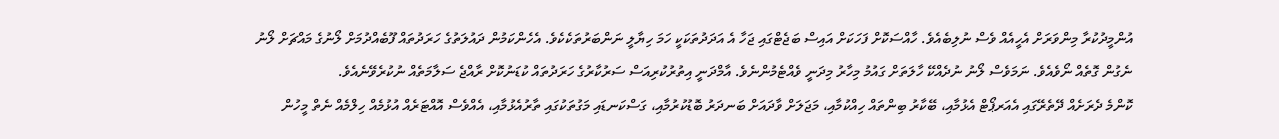އުންމީދުކުރާ މިންވަރަށް އެހީއެއް ވެސް ނުލިބެއެވެ. ހާއްސަކޮށް ފަހަކަށް އައިސް ބަޖެޓްގައި ޖަހާ އެ އަދަދުތަކަކީ ހަމަ ހިޔާލީ ނަންބަރުތަކެކެވެ. އެހެންކަމުން ދައުލަތުގެ ހަރަދުތައް ފޫބެއްދުމަށް ލޯނުގެ މައްޗަށް ލޯނު ނެގުން ގޮތެއް ނޯވެއެވެ. ނަމަވެސް ލޯނު ނުދެއްކޭ ހާލަތަށް ގައުމު މިހާރު މިދަނީ ވެއްޓެމުންނެވެ. އާމްދަނީ އިތުރުކުރިއަސް ސަރުކާރުގެ ހަރަދުތައް ކުޑަނުކޮށް ރާއްޖެ ސަލާމަތެއް ނުކުރެވޭނެއެވެ.
ކޮންމެ ދެރަށެއް ދޭތެރޭގައި އެއަރޕޯޓް އެޅުމާއި، ބޭކާރު ބިންތައް ހިއްކުމާއި، މަޖަލަށް ވާދައަށް ބަނދަރު ބޮޑުކުރުމާއި، ގަސްކަނޑައި މަގުތަކުގައި ތާރުއެޅުމާއި، އެއްވެސް އޮއްޓަރެއް އުޅުމެއް ހިލްމެއް ނެތް މީހުން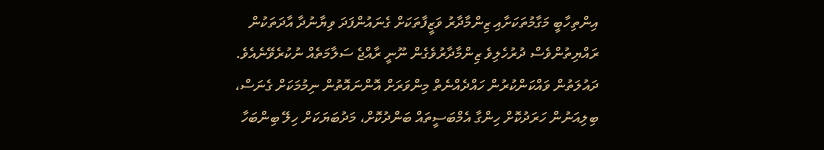އިންތިހާބީ މަގާމުތަކަށާއި ޒިންމާދާރު ވަޒީފާތަކަށް ގެނައުންފަދަ ވިޔާނުދާ އާދަތަކުން ރައްޔިތުންވެސް ދުރުހެލިވެ ޒިންމާދާރުވެގެން ނޫނީ ރާއްޖެ ސަލާމަތެއް ނުކުރެވޭނެއެވެ.
ދައުލަތުން ވައްކަންކުރުން ހައްދެއްނެތް މިންވަރަށް އޮންނައޮތުން ނިމުމަކަށް ގެނަސް، ބިލިއަނުން ހަރަދުކޮށް ހިންގާ އެމްބަސީތައް ބަންދުކޮށް، މަދުބަޔަކަށް ހިލޭ ބިންބަހާ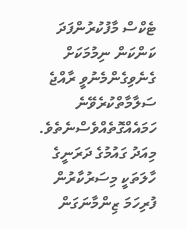ޓެކްސް މާފުކުރުންފަދަ ކަންކަން ނިމުމަކަށް ގެނެވިގެންމެނުވީ ރާއްޖެ ސަލާމާތްކުރެވޭނެ ހަމައެއްގޮތެއްވެސްނެތެވެ.
މިއަދު ގައުމުގެ ދަރަނީގެ ހާލަތަކީ މިސަރުކާރުން ފުރިހަމަ ޒިންމާނަގަން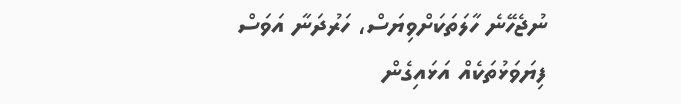ނުޖެހޭނެ ހާލަތަކަށްވިޔަސް، ހަރުދަނާ އަވަސް ފިޔަވަޅުތަކެއް އަޅައިގެން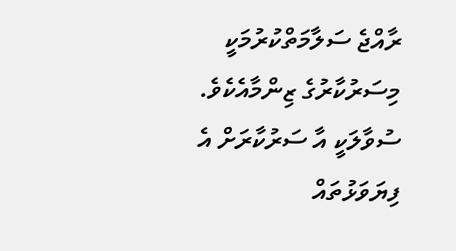ރާއްޖެ ސަލާމަތްކުރުމަކީ މިސަރުކާރުގެ ޒިންމާއެކެވެ. ސުވާލަކީ އާ ސަރުކާރަށް އެ ފިޔަވަޅުތައް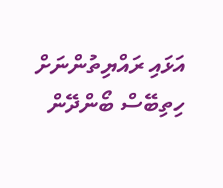އަޅައި ރައްޔިތުންނަށް ހިތިބޭސް ބޯންދޭން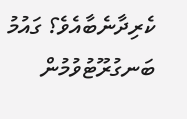ކެރިދާނެބާއެވެ؟ ގައުމު ބަނގުރޫޓުވުމުން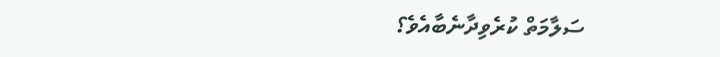ސަލާމަތް ކުރެވިދާނެބާއެވެ؟